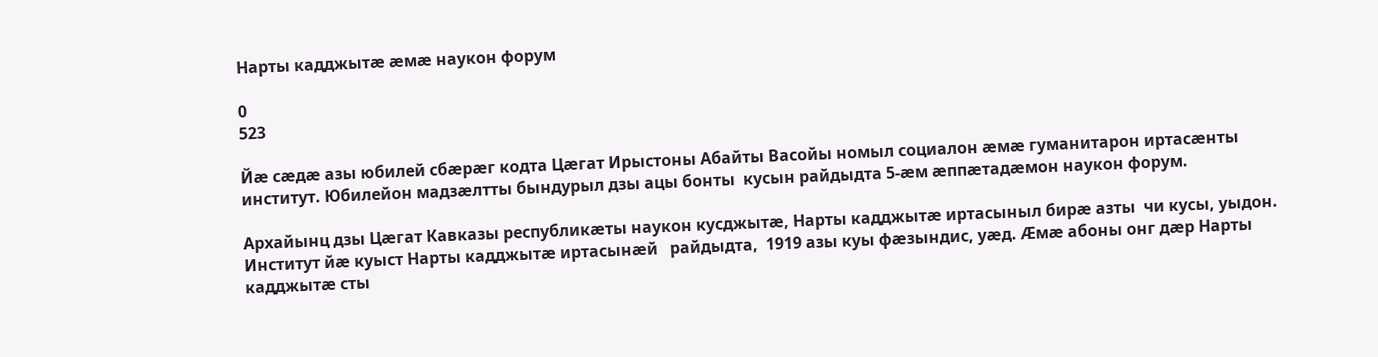Нарты кадджытӕ ӕмӕ наукон форум

0
523

Йӕ сӕдӕ азы юбилей сбӕрӕг кодта Цӕгат Ирыстоны Абайты Васойы номыл социалон ӕмӕ гуманитарон иртасӕнты институт. Юбилейон мадзӕлтты бындурыл дзы ацы бонты  кусын райдыдта 5-ӕм ӕппӕтадӕмон наукон форум.

Архайынц дзы Цӕгат Кавказы республикӕты наукон кусджытӕ, Нарты кадджытӕ иртасыныл бирӕ азты  чи кусы, уыдон. Институт йӕ куыст Нарты кадджытӕ иртасынӕй   райдыдта,  1919 азы куы фӕзындис, уӕд. Ӕмӕ абоны онг дӕр Нарты кадджытӕ сты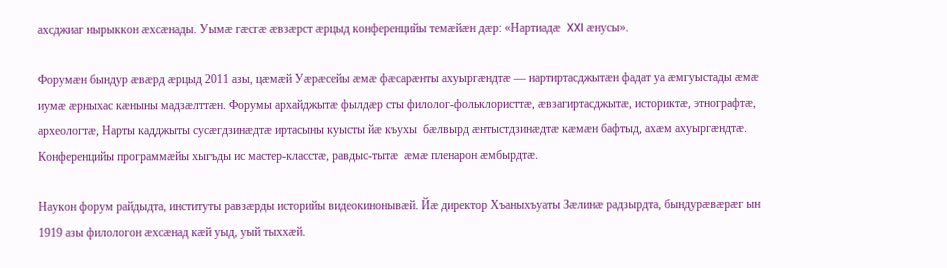ахсджиаг нырыккон ӕхсӕнады. Уымӕ гӕсгӕ ӕвзӕрст ӕрцыд конференцийы темӕйӕн дӕр: «Нартиадӕ  XXI ӕнусы».

Форумӕн бындур ӕвӕрд ӕрцыд 2011 азы, цӕмӕй Уӕрӕсейы ӕмӕ фӕсарӕнты ахуыргӕндтӕ — нартиртасджытӕн фадат уа ӕмгуыстады ӕмӕ иумӕ ӕрныхас кӕныны мадзӕлттӕн. Форумы архайджытӕ фылдӕр сты филолог-фольклористтӕ, ӕвзагиртасджытӕ, историктӕ, этнографтӕ, археологтӕ, Нарты кадджыты сусӕгдзинӕдтӕ иртасыны куысты йӕ къухы  бӕлвырд ӕнтыстдзинӕдтӕ кӕмӕн бафтыд, ахӕм ахуыргӕндтӕ. Конференцийы программӕйы хыгъды ис мастер-класстӕ, равдыс-тытӕ  ӕмӕ пленарон ӕмбырдтӕ.

Наукон форум райдыдта, институты равзӕрды историйы видеокинонывӕй. Йӕ директор Хъаныхъуаты Зӕлинӕ радзырдта, бындурӕвӕрӕг ын 1919 азы филологон ӕхсӕнад кӕй уыд, уый тыххӕй.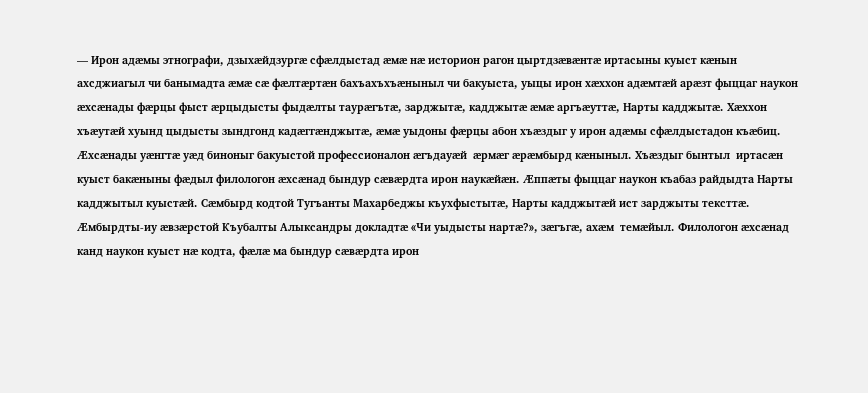— Ирон адӕмы этнографи, дзыхӕйдзургӕ сфӕлдыстад ӕмӕ нӕ историон рагон цыртдзӕвӕнтӕ иртасыны куыст кӕнын ахсджиагыл чи банымадта ӕмӕ сӕ фӕлтӕртӕн бахъахъхъӕныныл чи бакуыста, уыцы ирон хӕххон адӕмтӕй арӕзт фыццаг наукон ӕхсӕнады фӕрцы фыст ӕрцыдысты фыдӕлты таурӕгътӕ, зарджытӕ, кадджытӕ ӕмӕ аргъӕуттӕ, Нарты кадджытӕ. Хӕххон хъӕутӕй хуынд цыдысты зындгонд кадӕггӕнджытӕ, ӕмӕ уыдоны фӕрцы абон хъӕздыг у ирон адӕмы сфӕлдыстадон къӕбиц. Ӕхсӕнады уӕнгтӕ уӕд биноныг бакуыстой профессионалон ӕгъдауӕй  ӕрмӕг ӕрӕмбырд кӕныныл. Хъӕздыг бынтыл  иртасӕн куыст бакӕныны фӕдыл филологон ӕхсӕнад бындур сӕвӕрдта ирон наукӕйӕн. Ӕппӕты фыццаг наукон къабаз райдыдта Нарты кадджытыл куыстӕй. Сӕмбырд кодтой Тугъанты Махарбеджы къухфыстытӕ, Нарты кадджытӕй ист зарджыты тексттӕ. Ӕмбырдты-иу ӕвзӕрстой Къубалты Алыксандры докладтӕ «Чи уыдысты нартӕ?», зӕгъгӕ, ахӕм  темӕйыл. Филологон ӕхсӕнад канд наукон куыст нӕ кодта, фӕлӕ ма бындур сӕвӕрдта ирон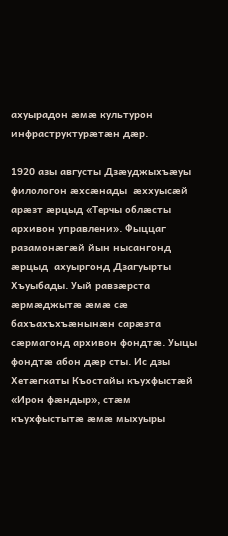ахуырадон ӕмӕ культурон инфраструктурӕтӕн дӕр.

1920 азы августы Дзӕуджыхъӕуы филологон ӕхсӕнады  ӕххуысӕй арӕзт ӕрцыд «Терчы облӕсты архивон управлени». Фыццаг разамонӕгӕй йын нысангонд ӕрцыд  ахуыргонд Дзагуырты Хъуыбады. Уый равзӕрста ӕрмӕджытӕ ӕмӕ сӕ бахъахъхъӕнынӕн сарӕзта сӕрмагонд архивон фондтӕ. Уыцы фондтӕ абон дӕр сты. Ис дзы Хетӕгкаты Къостайы къухфыстӕй «Ирон фӕндыр», стӕм къухфыстытӕ ӕмӕ мыхуыры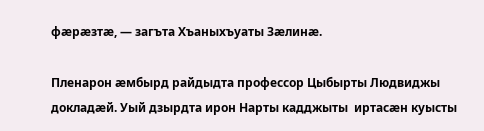фӕрӕзтӕ, — загъта Хъаныхъуаты Зӕлинӕ.

Пленарон ӕмбырд райдыдта профессор Цыбырты Людвиджы докладӕй. Уый дзырдта ирон Нарты кадджыты  иртасӕн куысты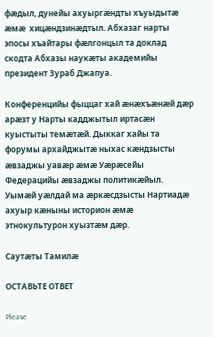фӕдыл, дунейы ахуыргӕндты хъуыдытӕ ӕмӕ  хицӕндзинӕдтыл. Абхазаг нарты эпосы хъайтары фӕлгонцыл та доклад скодта Абхазы наукӕты академийы президент Зураб Джапуа.

Конференцийы фыццаг хай ӕнӕхъӕнӕй дӕр арӕзт у Нарты кадджытыл иртасӕн куыстыты темӕтӕй. Дыккаг хайы та  форумы архайджытӕ ныхас кӕндзысты ӕвзаджы уавӕр ӕмӕ Уӕрӕсейы Федерацийы ӕвзаджы политикӕйыл. Уымӕй уӕлдай ма ӕркӕсдзысты Нартиадӕ ахуыр кӕныны историон ӕмӕ этнокультурон хуызтӕм дӕр.

Саутӕты Тамилӕ

ОСТАВЬТЕ ОТВЕТ

Please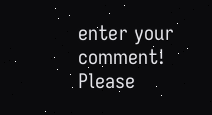enter your comment!
Please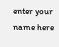enter your name here